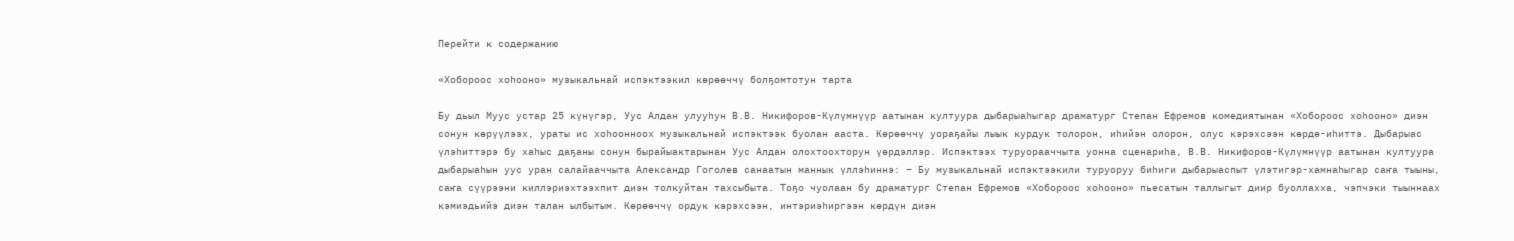Перейти к содержанию

«Хобороос хоһооно» музыкальнай испэктээкил көрөөччү болҕомтотун тарта

Бу дьыл Муус устар 25 күнүгэр, Уус Алдан улууһун В.В. Никифоров-Күлүмнүүр аатынан култуура дыбарыаһыгар драматург Степан Ефремов комедиятынан «Хобороос хоһооно» диэн сонун көрүүлээх, ураты ис хоһоонноох музыкальнай испэктээк буолан ааста. Көрөөччү уораҕайы лыык курдук толорон, иһийэн олорон, олус кэрэхсээн көрдө-иһиттэ. Дыбарыас үлэһиттэрэ бу хаһыс даҕаны сонун бырайыактарынан Уус Алдан олохтоохторун үөрдэллэр. Испэктээх туруорааччыта уонна сценариһа, В.В. Никифоров-Күлүмнүүр аатынан култуура дыбарыаһын уус уран салайааччыта Александр Гоголев санаатын маннык үллэһиннэ: – Бу музыкальнай испэктээкили туруоруу биһиги дыбарыаспыт үлэтигэр-хамнаһыгар саҥа тыыны, саҥа сүүрээни киллэриэхтээхпит диэн толкуйтан тахсыбыта. Тоҕо чуолаан бу драматург Степан Ефремов «Хобороос хоһооно» пьесатын таллыгыт диир буоллахха, чэпчэки тыыннаах кэмиэдьийэ диэн талан ылбытым. Көрөөччү ордук кэрэхсээн, интэриэһиргээн көрдүн диэн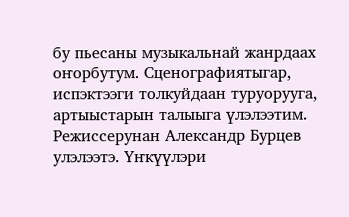бу пьесаны музыкальнай жанрдаах оҥорбутум. Сценографиятыгар, испэктээги толкуйдаан туруорууга, артыыстарын талыыга үлэлээтим. Режиссерунан Александр Бурцев улэлээтэ. Үҥкүүлэри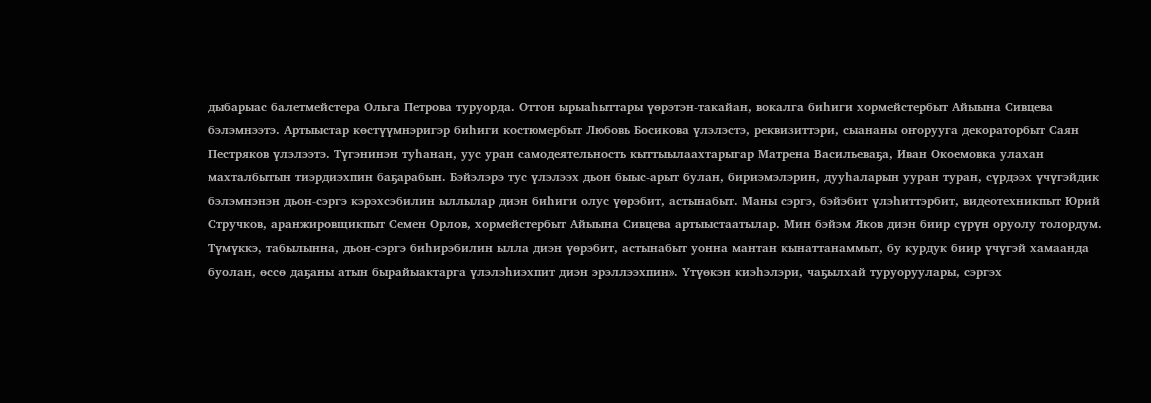дыбарыас балетмейстера Ольга Петрова туруорда. Оттон ырыаһыттары үөрэтэн-такайан, вокалга биһиги хормейстербыт Айыына Сивцева бэлэмнээтэ. Артыыстар көстүүмнэригэр биһиги костюмербыт Любовь Босикова үлэлэстэ, реквизиттэри, сыананы оҥорууга декораторбыт Саян Пестряков үлэлээтэ. Түгэнинэн туһанан, уус уран самодеятельность кыттыылаахтарыгар Матрена Васильеваҕа, Иван Окоемовка улахан махталбытын тиэрдиэхпин баҕарабын. Бэйэлэрэ тус үлэлээх дьон быыс-арыт булан, бириэмэлэрин, дууһаларын ууран туран, сүрдээх үчүгэйдик бэлэмнэнэн дьон-сэргэ кэрэхсэбилин ыллылар диэн биһиги олус үөрэбит, астынабыт. Маны сэргэ, бэйэбит үлэһиттэрбит, видеотехникпыт Юрий Стручков, аранжировщикпыт Семен Орлов, хормейстербыт Айыына Сивцева артыыстаатылар. Мин бэйэм Яков диэн биир сүрүн оруолу толордум. Түмүккэ, табылынна, дьон-сэргэ биһирэбилин ылла диэн үөрэбит, астынабыт уонна мантан кынаттанаммыт, бу курдук биир үчүгэй хамаанда буолан, өссө даҕаны атын бырайыактарга үлэлэһиэхпит диэн эрэллээхпин». Үтүөкэн киэһэлэри, чаҕылхай туруоруулары, сэргэх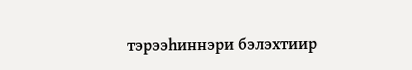тэрээһиннэри бэлэхтиир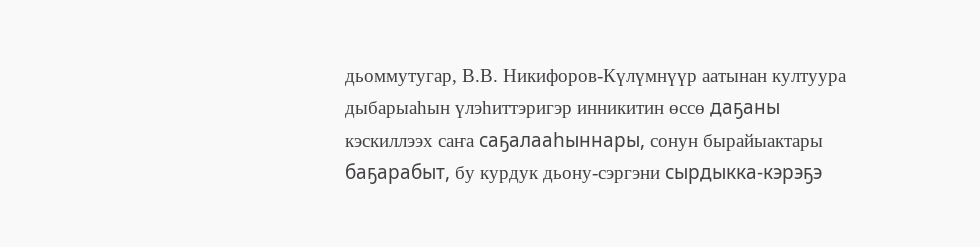дьоммутугар, В.В. Никифоров-Күлүмнүүр аатынан култуура дыбарыаһын үлэһиттэригэр инникитин өссө даҕаны кэскиллээх саҥа саҕалааһыннары, сонун бырайыактары баҕарабыт, бу курдук дьону-сэргэни сырдыкка-кэрэҕэ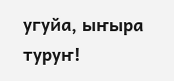угуйа, ыҥыра туруҥ!